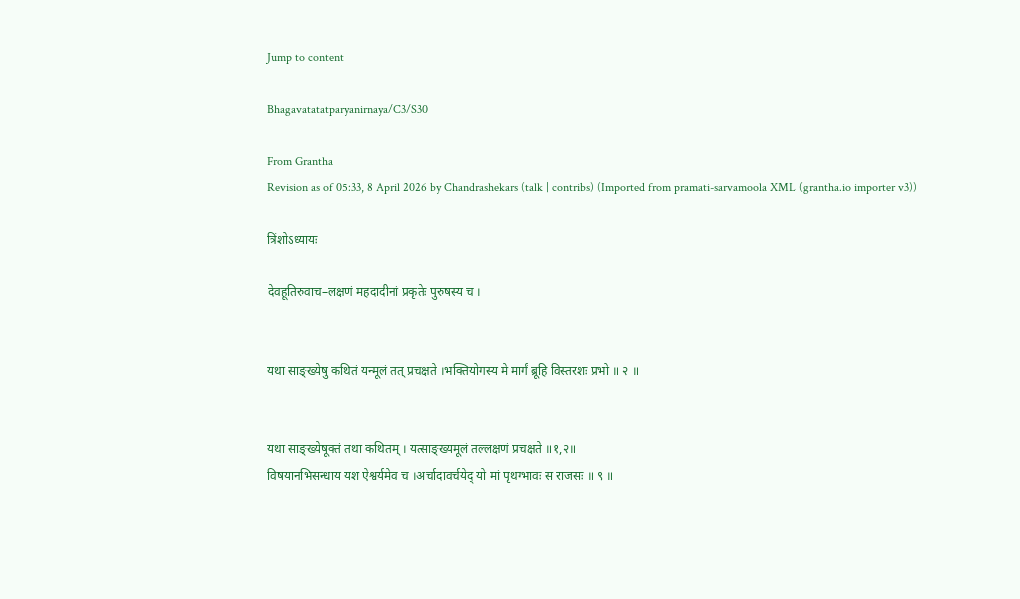Jump to content

Bhagavatatatparyanirnaya/C3/S30

From Grantha
Revision as of 05:33, 8 April 2026 by Chandrashekars (talk | contribs) (Imported from pramati-sarvamoola XML (grantha.io importer v3))

त्रिंशोऽध्यायः

देवहूतिरुवाच–लक्षणं महदादीनां प्रकृतेः पुरुषस्य च ।


यथा साङ्ख्येषु कथितं यन्मूलं तत् प्रचक्षते ।भक्तियोगस्य मे मार्गं ब्रूहि विस्तरशः प्रभो ॥ २ ॥


यथा साङ्ख्येषूक्तं तथा कथितम् । यत्साङ्ख्यमूलं तल्लक्षणं प्रचक्षते ॥१,२॥
विषयानभिसन्धाय यश ऐश्वर्यमेव च ।अर्चादावर्चयेद् यो मां पृथग्भावः स राजसः ॥ ९ ॥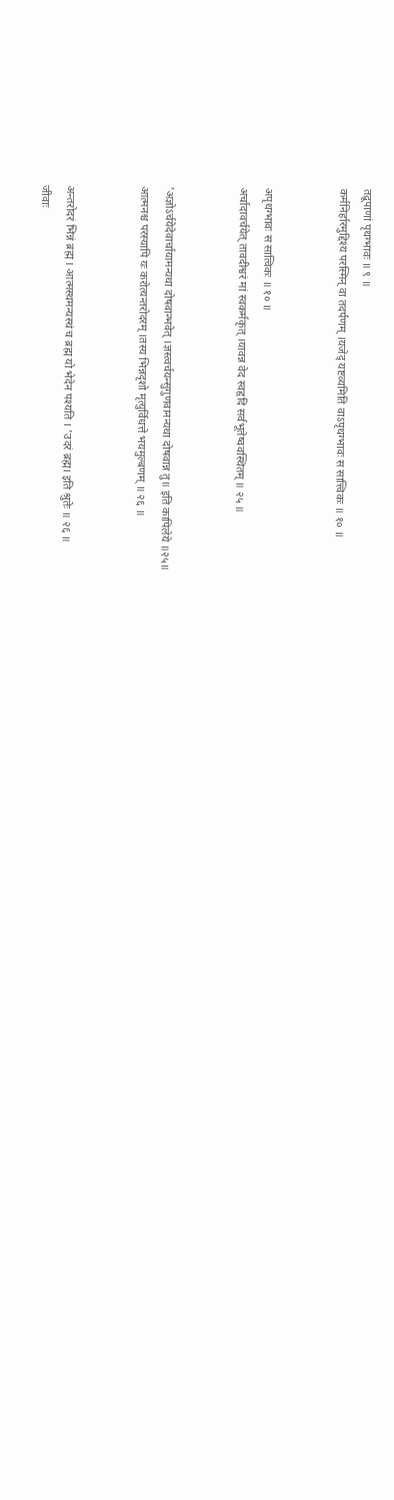तद्रूपाणां पृथग्भावः ॥ ९ ॥
कर्मनिर्हारमुद्दिश्य परस्मिन् वा तदर्पणम् ।यजेद् यष्टव्यमिति वाऽपृथग्भावः स सात्त्विकः ॥ १० ॥


अपृथग्भावः स सात्विकः ॥ १० ॥
अर्चादावर्चयेत् तावदीश्वरं मां स्वकर्मकृत् ।यावन्न वेद स्वहृदि सर्वभूतेष्ववस्थितम् ॥ २५ ॥


'अज्ञोऽर्चयेदेवार्चायामन्यथा दोषवान्भवेत् ।ज्ञस्त्वर्चयन्सुगुणवानन्यथा दोषवान्न तु॥ इति कापिलेये ॥२५॥
आत्मनश्च परस्यापि यः करोत्यन्तरोदरम् ।तस्य भिन्नदृशो मृत्युर्विधत्ते भयमुल्बणम् ॥ २६ ॥


अन्तरोदरं भिन्नं ब्रह्म । आत्मस्थमन्यस्थं च ब्रह्म यो भेदेन पश्यति । 'उदरं ब्रह्म। इति श्रुतेः ॥ २६ ॥
जीवाः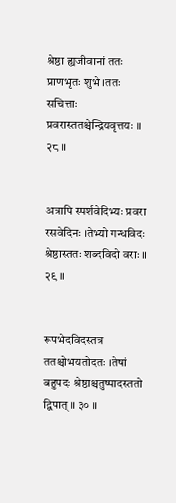श्रेष्ठा ह्यजीवानां ततः प्राणभृतः शुभे ।ततः सचित्ताः प्रवरास्ततश्चेन्द्रियवृत्तयः ॥ २८ ॥


अत्रापि स्पर्शवेदिभ्यः प्रवरा रसवेदिनः ।तेभ्यो गन्धविदः श्रेष्ठास्ततः शब्दविदो वराः ॥ २९ ॥


रूपभेदविदस्तत्र ततश्चोभयतोदतः ।तेषां बहुपदः श्रेष्ठाश्चतुष्पादस्ततो द्विपात् ॥ ३० ॥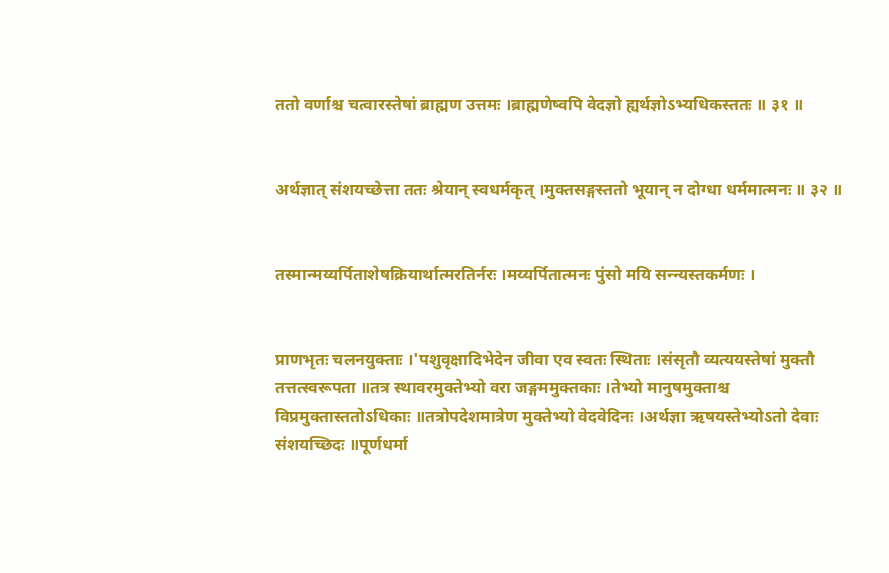ततो वर्णाश्च चत्वारस्तेषां ब्राह्मण उत्तमः ।ब्राह्मणेष्वपि वेदज्ञो ह्यर्थज्ञोऽभ्यधिकस्ततः ॥ ३१ ॥


अर्थज्ञात् संशयच्छेत्ता ततः श्रेयान् स्वधर्मकृत् ।मुक्तसङ्गस्ततो भूयान् न दोग्धा धर्ममात्मनः ॥ ३२ ॥


तस्मान्मय्यर्पिताशेषक्रियार्थात्मरतिर्नरः ।मय्यर्पितात्मनः पुंसो मयि सन्न्यस्तकर्मणः ।


प्राणभृतः चलनयुक्ताः ।'पशुवृक्षादिभेदेन जीवा एव स्वतः स्थिताः ।संसृतौ व्यत्ययस्तेषां मुक्तौ तत्तत्स्वरूपता ॥तत्र स्थावरमुक्तेभ्यो वरा जङ्गममुक्तकाः ।तेभ्यो मानुषमुक्ताश्च विप्रमुक्तास्ततोऽधिकाः ॥तत्रोपदेशमात्रेण मुक्तेभ्यो वेदवेदिनः ।अर्थज्ञा ऋषयस्तेभ्योऽतो देवाः संशयच्छिदः ॥पूर्णधर्मा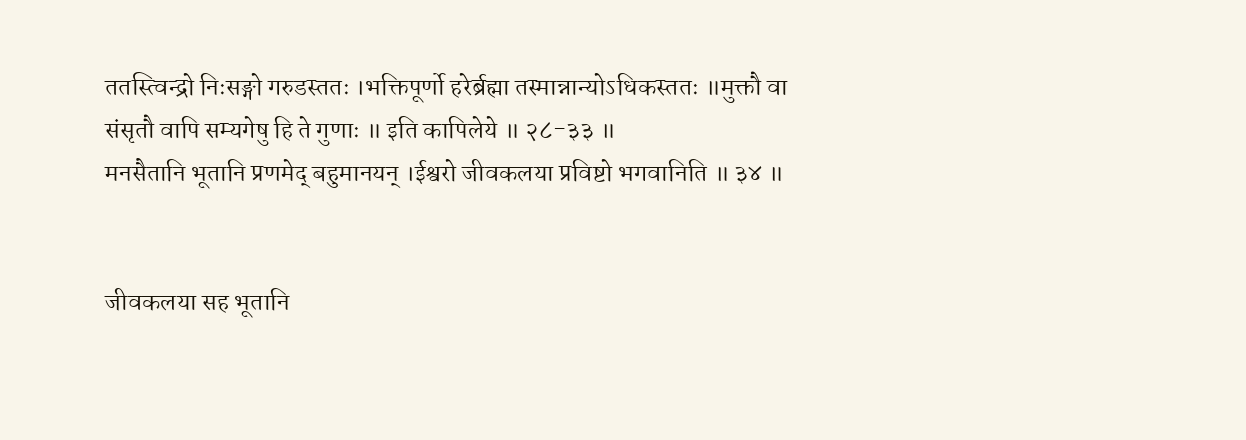ततस्त्विन्द्रो निःसङ्गो गरुडस्ततः ।भक्तिपूर्णो हरेर्ब्रह्मा तस्मान्नान्योऽधिकस्ततः ॥मुक्तौ वा संसृतौ वापि सम्यगेषु हि ते गुणाः ॥ इति कापिलेये ॥ २८-३३ ॥
मनसैतानि भूतानि प्रणमेद् बहुमानयन् ।ईश्वरो जीवकलया प्रविष्टो भगवानिति ॥ ३४ ॥


जीवकलया सह भूतानि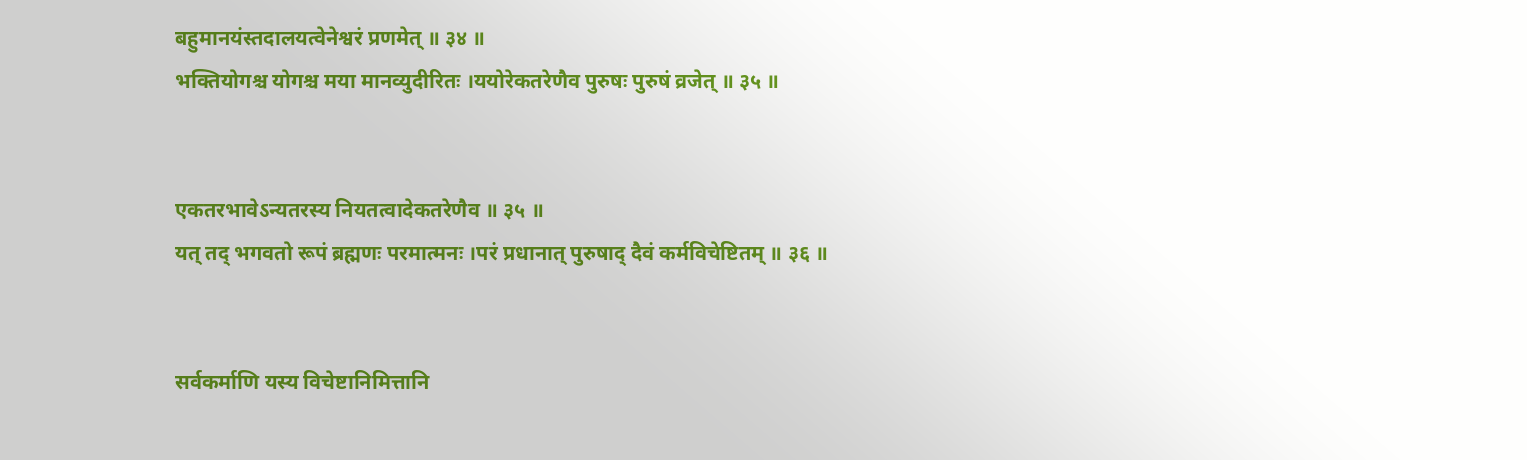बहुमानयंस्तदालयत्वेनेश्वरं प्रणमेत् ॥ ३४ ॥
भक्तियोगश्च योगश्च मया मानव्युदीरितः ।ययोरेकतरेणैव पुरुषः पुरुषं व्रजेत् ॥ ३५ ॥


एकतरभावेऽन्यतरस्य नियतत्वादेकतरेणैव ॥ ३५ ॥
यत् तद् भगवतो रूपं ब्रह्मणः परमात्मनः ।परं प्रधानात् पुरुषाद् दैवं कर्मविचेष्टितम् ॥ ३६ ॥


सर्वकर्माणि यस्य विचेष्टानिमित्तानि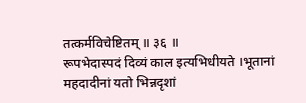तत्कर्मविचेष्टितम् ॥ ३६ ॥
रूपभेदास्पदं दिव्यं काल इत्यभिधीयते ।भूतानां महदादीनां यतो भिन्नदृशां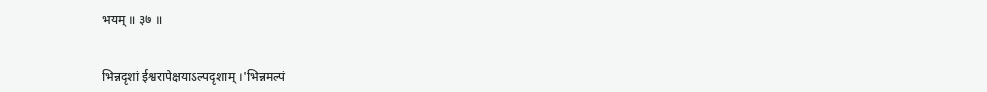भयम् ॥ ३७ ॥


भिन्नदृशां ईश्वरापेक्षयाऽल्पदृशाम् ।'भिन्नमल्पं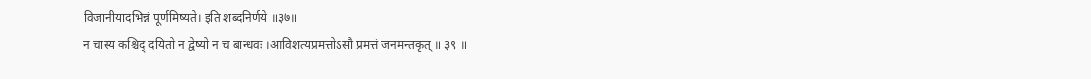विजानीयादभिन्नं पूर्णमिष्यते। इति शब्दनिर्णये ॥३७॥
न चास्य कश्चिद् दयितो न द्वेष्यो न च बान्धवः ।आविशत्यप्रमत्तोऽसौ प्रमत्तं जनमन्तकृत् ॥ ३९ ॥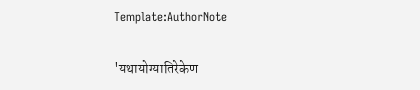Template:AuthorNote

'यथायोग्यातिरेकेण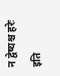न द्वेष्यश्च हरेः इति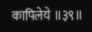कापिलेये ॥३९॥